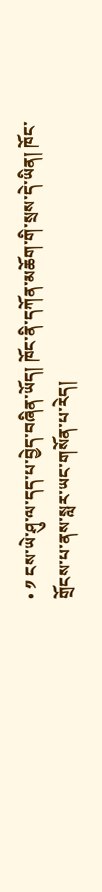• ༡ ངས་ཡེ་ཤུ་ལ་དད་པ་བྱེད་བཞིན་ཡོད། ཁོང་ནི་དཀོན་མཆོག་གི་སྲས་དེ་ཡིན། ཁོང་གྲོངས་པ་ནས་སླར་ཡང་གསོན་པ་རེད།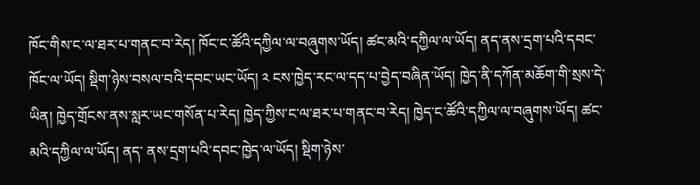ཁོང་གིས་ང་ལ་ཐར་པ་གནང་བ་རེད། ཁོང་ང་ཚོའི་དཀྱིལ་ལ་བཞུགས་ཡོད། ཚང་མའི་དཀྱིལ་ལ་ཡོད། ནད་ནས་དྲག་པའི་དབང་ཁོང་ལ་ཡོད། སྡིག་ཉེས་བསལ་བའི་དབང་ཡང་ཡོད། ༢ ངས་ཁྱེད་རང་ལ་དད་པ་བྱེད་བཞིན་ཡོད། ཁྱེད་ནི་དཀོན་མཆོག་གི་སྲས་དེ་ཡིན། ཁྱེད་གྲོངས་ནས་སླར་ཡང་གསོན་པ་རེད། ཁྱེད་ཀྱིས་ང་ལ་ཐར་པ་གནང་བ་རེད། ཁྱེད་ང་ཚོའི་དཀྱིལ་ལ་བཞུགས་ཡོད། ཚང་མའི་དཀྱིལ་ལ་ཡོད། ནད་ ནས་དྲག་པའི་དབང་ཁྱེད་ལ་ཡོད། སྡིག་ཉེས་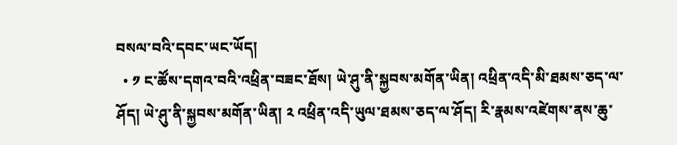བསལ་བའི་དབང་ཡང་ཡོད།
  • ༡ ང་ཚོས་དགའ་བའི་འཕྲིན་བཟང་ཐོས། ཡེ་ཤུ་ནི་སྐྱབས་མགོན་ཡིན། འཕྲིན་འདི་མི་ཐམས་ཅད་ལ་ཤོད། ཡེ་ཤུ་ནི་སྐྱབས་མགོན་ཡིན། ༢ འཕྲིན་འདི་ཡུལ་ཐམས་ཅད་ལ་ཤོད། རི་རྣམས་འཛེགས་ནས་ཆུ་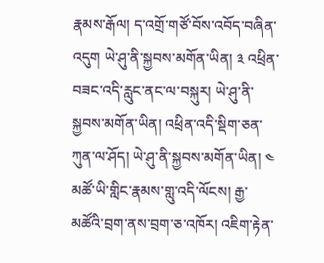རྣམས་རྒོལ། ད་འགྲོ་གཙོ་བོས་འབོད་བཞིན་འདུག ཡེ་ཤུ་ནི་སྐྱབས་མགོན་ཡིན། ༣ འཕྲིན་བཟང་འདི་རླུང་ནང་ལ་བསྐུར། ཡེ་ཤུ་ནི་སྐྱབས་མགོན་ཡིན། འཕྲིན་འདི་སྡིག་ཅན་ཀུན་ལ་ཤོད། ཡེ་ཤུ་ནི་སྐྱབས་མགོན་ཡིན། ༤ མཚོ་ཡི་གླིང་རྣམས་གླུ་འདི་ལོངས། རྒྱ་མཚོའི་བྲག་ནས་བྲག་ཅ་འཁོར། འཇིག་རྟེན་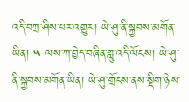འདི་བཀྲ་ཤིས་པར་འགྱུར། ཡེ་ཤུ་ནི་སྐྱབས་མགོན་ཡིན། ༥ ལས་ཀ་བྱེད་བཞིན་གླུ་འདི་ལོངས། ཡེ་ཤུ་ནི་སྐྱབས་མགོན་ཡིན། ཡེ་ཤུ་གྲོངས་ནས་སྡིག་ཉེས་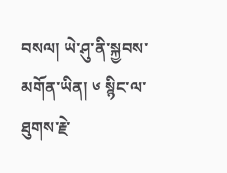བསལ། ཡེ་ཤུ་ནི་སྐྱབས་མགོན་ཡིན། ༦ སྙིང་ལ་ཐུགས་རྗེ་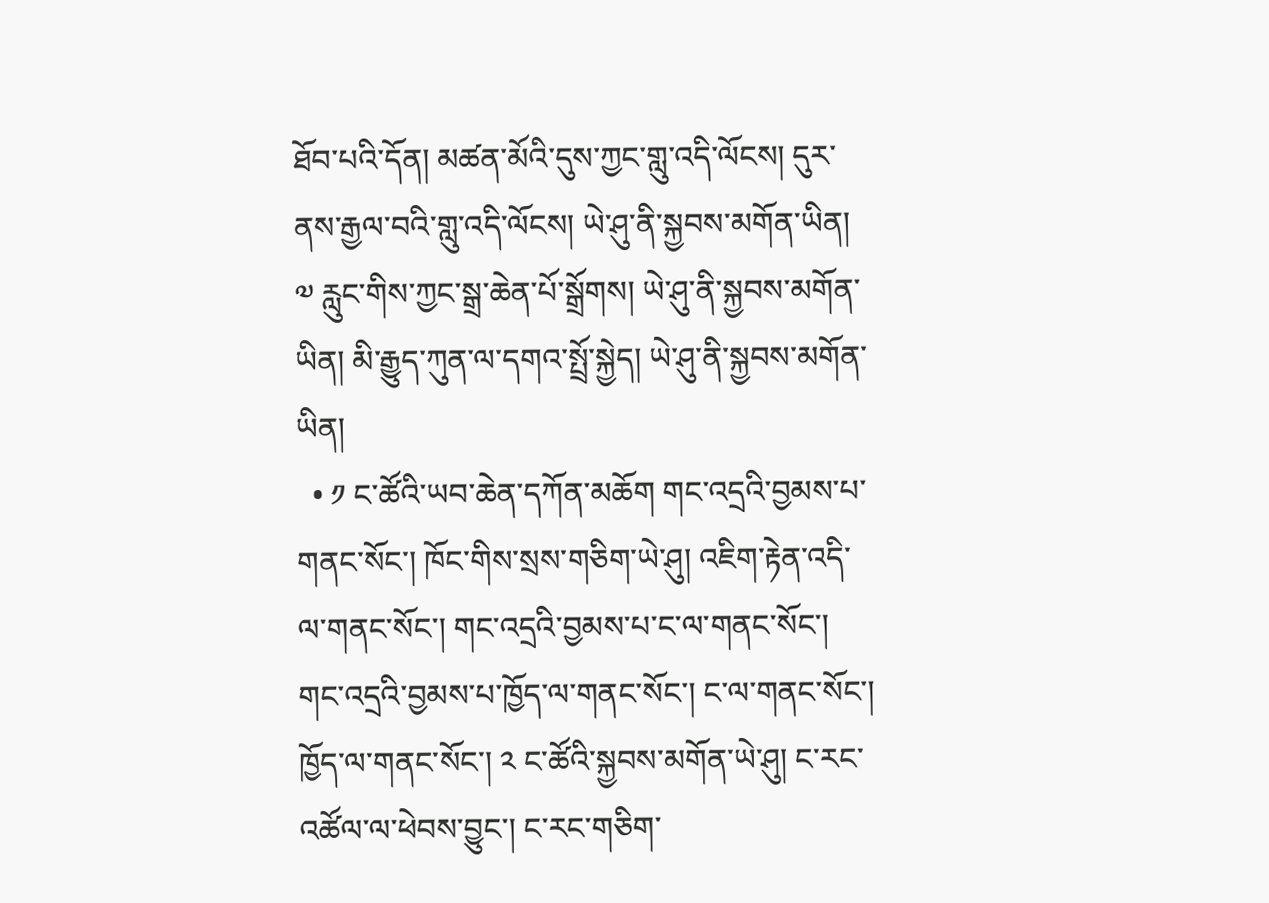ཐོབ་པའི་དོན། མཚན་མོའི་དུས་ཀྱང་གླུ་འདི་ལོངས། དུར་ནས་རྒྱལ་བའི་གླུ་འདི་ལོངས། ཡེ་ཤུ་ནི་སྐྱབས་མགོན་ཡིན། ༧ རླུང་གིས་ཀྱང་སྒྲ་ཆེན་པོ་སྒྲོགས། ཡེ་ཤུ་ནི་སྐྱབས་མགོན་ཡིན། མི་རྒྱུད་ཀུན་ལ་དགའ་སྤྲོ་སྐྱེད། ཡེ་ཤུ་ནི་སྐྱབས་མགོན་ཡིན།
  • ༡ ང་ཚོའི་ཡབ་ཆེན་དཀོན་མཆོག གང་འདྲའི་བྱམས་པ་གནང་སོང་། ཁོང་གིས་སྲས་གཅིག་ཡེ་ཤུ། འཇིག་རྟེན་འདི་ལ་གནང་སོང་། གང་འདྲའི་བྱམས་པ་ང་ལ་གནང་སོང་། གང་འདྲའི་བྱམས་པ་ཁྱོད་ལ་གནང་སོང་། ང་ལ་གནང་སོང་། ཁྱོད་ལ་གནང་སོང་། ༢ ང་ཚོའི་སྐྱབས་མགོན་ཡེ་ཤུ། ང་རང་འཚོལ་ལ་ཕེབས་བྱུང་། ང་རང་གཅིག་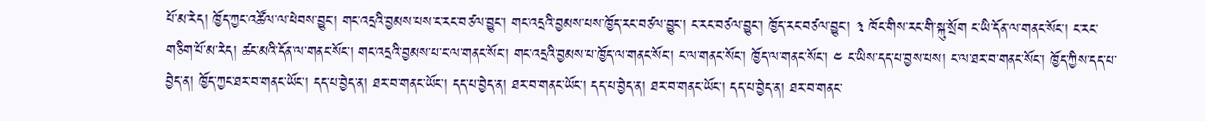པོ་མ་རེད། ཁྱོད་ཀྱང་འཚོལ་ལ་ཕེབས་བྱུང་། གང་འདྲའི་བྱམས་པས་ང་རང་བཙལ་བྱུང་། གང་འདྲའི་བྱམས་པས་ཁྱོད་རང་བཙལ་བྱུང་། ང་རང་བཙལ་བྱུང་། ཁྱོད་རང་བཙལ་བྱུང་། ༣ ཁོང་གིས་རང་གི་སྐུ་སྲོག ང་ཡི་དོན་ལ་གནང་སོང་། ང་རང་གཅིག་པོ་མ་རེད། ཚང་མའི་དོན་ལ་གནང་སོང་། གང་འདྲའི་བྱམས་པ་ང་ལ་གནང་སོང་། གང་འདྲའི་བྱམས་པ་ཁྱོད་ལ་གནང་སོང་། ང་ལ་གནང་སོང་། ཁྱོད་ལ་གནང་སོང་། ༤ ང་ཡིས་དད་པ་བྱས་པས། ང་ལ་ཐར་བ་གནང་སོང་། ཁྱོད་ཀྱིས་དད་པ་བྱེད་ན། ཁྱོད་ཀྱང་ཐར་བ་གནང་ཡོང་། དད་པ་བྱེད་ན། ཐར་བ་གནང་ཡོང་། དད་པ་བྱེད་ན། ཐར་བ་གནང་ཡོང་། དད་པ་བྱེད་ན། ཐར་བ་གནང་ཡོང་། དད་པ་བྱེད་ན། ཐར་བ་གནང་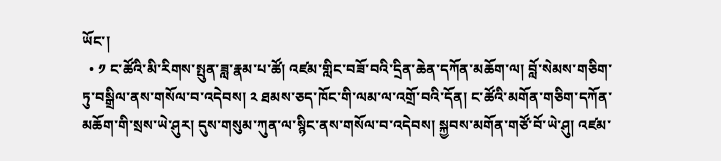ཡོང་།
  • ༡ ང་ཚོའི་མི་རིགས་སྤུན་ཟླ་རྣམ་པ་ཚོ། འཛམ་གླིང་བཟོ་བའི་དྲིན་ཆེན་དཀོན་མཆོག་ལ། བློ་སེམས་གཅིག་ཏུ་བསྒྲིལ་ནས་གསོལ་བ་འདེབས། ༢ ཐམས་ཅད་ཁོང་གི་ལམ་ལ་འགྲོ་བའི་དོན། ང་ཚོའི་མགོན་གཅིག་དཀོན་མཆོག་གི་སྲས་ཡེ་ཤུར། དུས་གསུམ་ཀུན་ལ་སྙིང་ནས་གསོལ་བ་འདེབས། སྐྱབས་མགོན་གཙོ་བོ་ཡེ་ཤུ། འཛམ་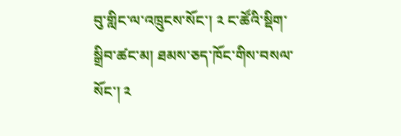བུ་གླིང་ལ་འཁྲུངས་སོང་། ༢ ང་ཚོའི་སྡིག་སྒྲིབ་ཚང་མ། ཐམས་ཅད་ཁོང་གིས་བསལ་སོང་། ༢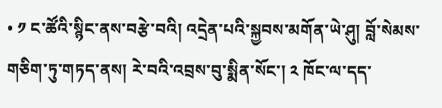• ༡ ང་ཚོའི་སྙིང་ནས་བརྩེ་བའི། འདྲེན་པའི་སྐྱབས་མགོན་ཡེ་ཤུ། བློ་སེམས་གཅིག་ཏུ་གཏད་ནས། རེ་བའི་འབྲས་བུ་སྨིན་སོང་། ༢ ཁོང་ལ་དད་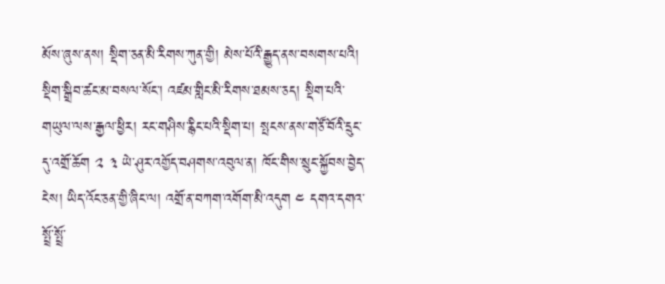མོས་ཞུས་ནས། སྡིག་ཅན་མི་རིགས་ཀུན་གྱི། མེས་པོའི་རྒྱུད་ནས་བསགས་པའི། སྡིག་སྒྲིབ་ཚང་མ་བསལ་སོང་། འཛམ་གླིང་མི་རིགས་ཐམས་ཅད། སྡིག་པའི་གཡུལ་ལས་རྒྱལ་ཕྱིར། རང་གཤིས་རྙིང་པའི་སྡིག་པ། སྤངས་ནས་གཙོ་བོའི་དྲུང་དུ་འགྲོ་ཆོག ༢ ༣ ཡེ་ཤུར་འགྱོད་བཤགས་འབུལ་ན། ཁོང་གིས་སྲུང་སྐྱོབས་བྱེད་ངེས། ཡིད་འོང་ཅན་གྱི་ཞིང་ལ། འགྲོ་ན་བཀག་འགོག་མི་འདུག ༤ དགའ་དགའ་སྤྲོ་སྤྲོ་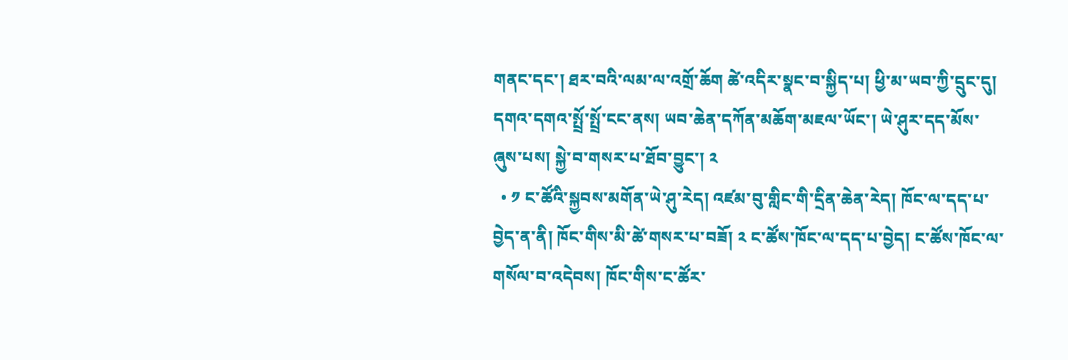གནང་དང་། ཐར་བའི་ལམ་ལ་འགྲོ་ཆོག ཚེ་འདིར་སྣང་བ་སྐྱིད་པ། ཕྱི་མ་ཡབ་ཀྱི་དྲུང་དུ། དགའ་དགའ་སྤྲོ་སྤྲོ་ངང་ནས། ཡབ་ཆེན་དཀོན་མཆོག་མཇལ་ཡོང་། ཡེ་ཤུར་དད་མོས་ཞུས་པས། སྐྱེ་བ་གསར་པ་ཐོབ་བྱུང་། ༢
  • ༡ ང་ཚོའི་སྐྱབས་མགོན་ཡེ་ཤུ་རེད། འཛམ་བུ་གླིང་གི་དྲིན་ཆེན་རེད། ཁོང་ལ་དད་པ་བྱེད་ན་ནི། ཁོང་གིས་མི་ཚེ་གསར་པ་བཟོ། ༢ ང་ཚོས་ཁོང་ལ་དད་པ་བྱེད། ང་ཚོས་ཁོང་ལ་གསོལ་བ་འདེབས། ཁོང་གིས་ང་ཚོར་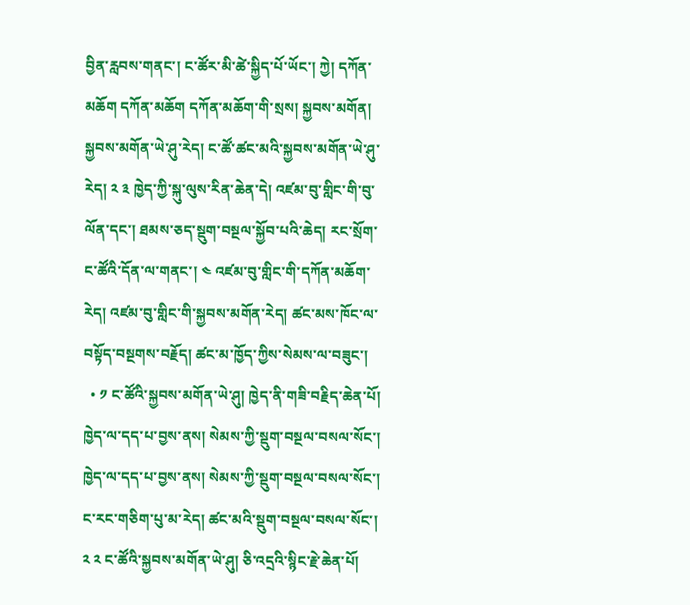བྱིན་རླབས་གནང་། ང་ཚོར་མི་ཚེ་སྐྱིད་པོ་ཡོང་། ཀྱེ། དཀོན་མཆོག དཀོན་མཆོག དཀོན་མཆོག་གི་སྲས། སྐྱབས་མགོན། སྐྱབས་མགོན་ཡེ་ཤུ་རེད། ང་ཚོ་ཚང་མའི་སྐྱབས་མགོན་ཡེ་ཤུ་རེད། ༢ ༣ ཁྱེད་ཀྱི་སྐུ་ལུས་རིན་ཆེན་དེ། འཛམ་བུ་གླིང་གི་བུ་ལོན་དང་། ཐམས་ཅད་སྡུག་བསྔལ་སྐྱོབ་པའི་ཆེད། རང་སྲོག་ང་ཚོའི་དོན་ལ་གནང་། ༤ འཛམ་བུ་གླིང་གི་དཀོན་མཆོག་རེད། འཛམ་བུ་གླིང་གི་སྐྱབས་མགོན་རེད། ཚང་མས་ཁོང་ལ་བསྟོད་བསྔགས་བརྗོད། ཚང་མ་ཁྱོད་ཀྱིས་སེམས་ལ་བཟུང་།
  • ༡ ང་ཚོའི་སྐྱབས་མགོན་ཡེ་ཤུ། ཁྱེད་ནི་གཟི་བརྗིད་ཆེན་པོ། ཁྱེད་ལ་དད་པ་བྱས་ནས། སེམས་ཀྱི་སྡུག་བསྔལ་བསལ་སོང་། ཁྱེད་ལ་དད་པ་བྱས་ནས། སེམས་ཀྱི་སྡུག་བསྔལ་བསལ་སོང་། ང་རང་གཅིག་པུ་མ་རེད། ཚང་མའི་སྡུག་བསྔལ་བསལ་སོང་། ༢ ༢ ང་ཚོའི་སྐྱབས་མགོན་ཡེ་ཤུ། ཅི་འདྲའི་སྙིང་རྗེ་ཆེན་པོ།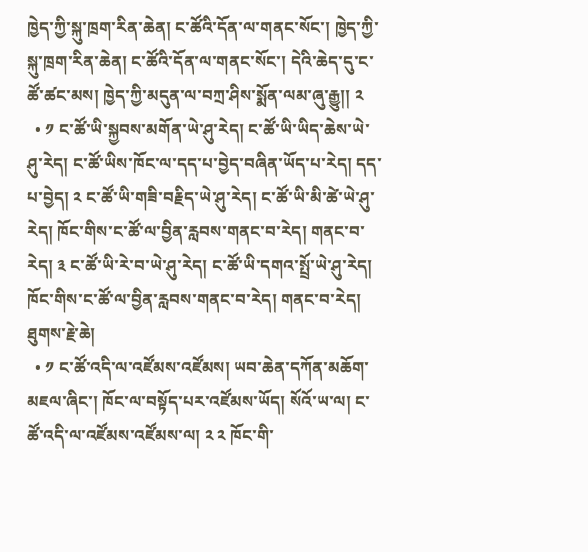ཁྱེད་ཀྱི་སྐུ་ཁྲག་རིན་ཆེན། ང་ཚོའི་དོན་ལ་གནང་སོང་། ཁྱེད་ཀྱི་སྐུ་ཁྲག་རིན་ཆེན། ང་ཚོའི་དོན་ལ་གནང་སོང་། དེའི་ཆེད་དུ་ང་ཚོ་ཚང་མས། ཁྱེད་ཀྱི་མདུན་ལ་བཀྲ་ཤིས་སྨོན་ལམ་ཞུ་རྒྱུ།། ༢
  • ༡ ང་ཚོ་ཡི་སྐྱབས་མགོན་ཡེ་ཤུ་རེད། ང་ཚོ་ཡི་ཡིད་ཆེས་ཡེ་ཤུ་རེད། ང་ཚོ་ཡིས་ཁོང་ལ་དད་པ་བྱེད་བཞིན་ཡོད་པ་རེད། དད་པ་བྱེད། ༢ ང་ཚོ་ཡི་གཟི་བརྗིད་ཡེ་ཤུ་རེད། ང་ཚོ་ཡི་མི་ཚེ་ཡེ་ཤུ་རེད། ཁོང་གིས་ང་ཚོ་ལ་བྱིན་རླབས་གནང་བ་རེད། གནང་བ་རེད། ༣ ང་ཚོ་ཡི་རེ་བ་ཡེ་ཤུ་རེད། ང་ཚོ་ཡི་དགའ་སྤྲོ་ཡེ་ཤུ་རེད། ཁོང་གིས་ང་ཚོ་ལ་བྱིན་རླབས་གནང་བ་རེད། གནང་བ་རེད། ཐུགས་རྗེ་ཆེ།
  • ༡ ང་ཚོ་འདི་ལ་འཛོམས་འཛོམས། ཡབ་ཆེན་དཀོན་མཆོག་མཇལ་ཞིང་། ཁོང་ལ་བསྟོད་པར་འཛོམས་ཡོད། སོའོ་ཡ་ལ། ང་ཚོ་འདི་ལ་འཛོམས་འཛོམས་ལ། ༢ ༢ ཁོང་གི་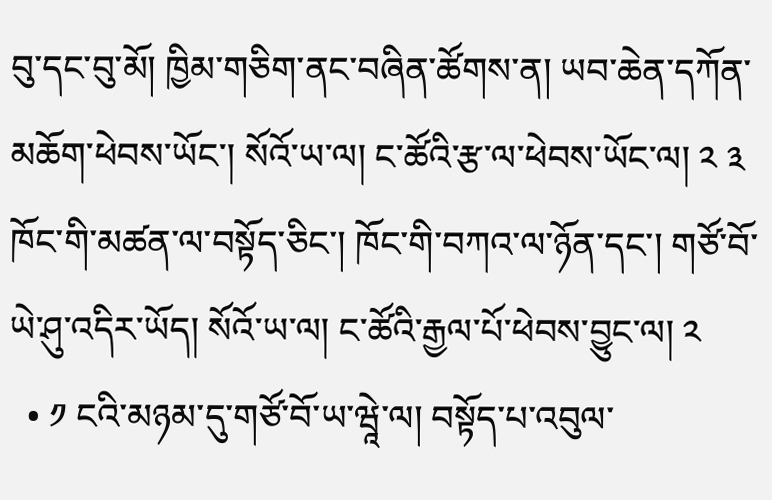བུ་དང་བུ་མོ། ཁྱིམ་གཅིག་ནང་བཞིན་ཚོགས་ན། ཡབ་ཆེན་དཀོན་མཆོག་ཕེབས་ཡོང་། སོའོ་ཡ་ལ། ང་ཚོའི་རྩ་ལ་ཕེབས་ཡོང་ལ། ༢ ༣ ཁོང་གི་མཚན་ལ་བསྟོད་ཅིང་། ཁོང་གི་བཀའ་ལ་ཉོན་དང་། གཙོ་བོ་ཡེ་ཤུ་འདིར་ཡོད། སོའོ་ཡ་ལ། ང་ཚོའི་རྒྱལ་པོ་ཕེབས་བྱུང་ལ། ༢
  • ༡ ངའི་མཉམ་དུ་གཙོ་བོ་ཡ་ཝཱེ་ལ། བསྟོད་པ་འབུལ་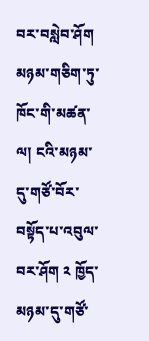བར་བསླེབ་ཤོག མཉམ་གཅིག་ཏུ་ཁོང་གི་མཚན་ལ། ངའི་མཉམ་དུ་གཙོ་བོར་བསྟོད་པ་འབུལ་བར་ཤོག ༢ ཁྱོད་མཉམ་དུ་གཙོ་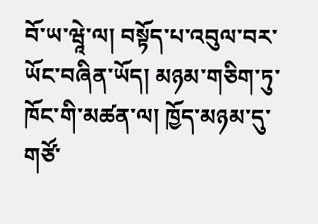བོ་ཡ་ཝཱེ་ལ། བསྟོད་པ་འབུལ་བར་ཡོང་བཞིན་ཡོད། མཉམ་གཅིག་ཏུ་ཁོང་གི་མཚན་ལ། ཁྱོད་མཉམ་དུ་གཙོ་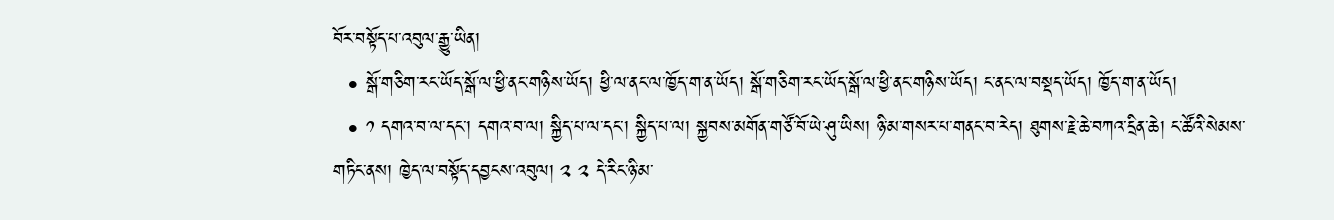བོར་བསྟོད་པ་འབུལ་རྒྱུ་ཡིན།
  • སྒོ་གཅིག་རང་ཡོད་སྒོ་ལ་ཕྱི་ནང་གཉིས་ཡོད། ཕྱི་ལ་ནང་ལ་ཁྱོད་ག་ན་ཡོད། སྒོ་གཅིག་རང་ཡོད་སྒོ་ལ་ཕྱི་ནང་གཉིས་ཡོད། ང་ནང་ལ་བསྡད་ཡོད། ཁྱོད་ག་ན་ཡོད།
  • ༡ དགའ་བ་ལ་དང་། དགའ་བ་ལ། སྐྱིད་པ་ལ་དང་། སྐྱིད་པ་ལ། སྐྱབས་མགོན་གཙོ་བོ་ཡེ་ཤུ་ཡིས། ཉི་མ་གསར་པ་གནང་བ་རེད། ཐུགས་རྗེ་ཆེ་བཀའ་དྲིན་ཆེ། ང་ཚོའི་སེམས་གཏིང་ནས། ཁྱེད་ལ་བསྟོད་དབྱངས་འབུལ། ༢ ༢ དེ་རིང་ཉི་མ་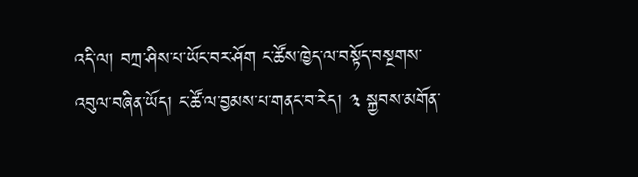འདི་ལ། བཀྲ་ཤིས་པ་ཡོང་བར་ཤོག ང་ཚོས་ཁྱེད་ལ་བསྟོད་བསྔགས་འབུལ་བཞིན་ཡོད། ང་ཚོ་ལ་བྱམས་པ་གནང་བ་རེད། ༣ སྐྱབས་མགོན་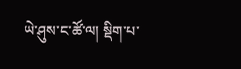ཡེ་ཤུས་ང་ཚོ་ལ། སྡིག་པ་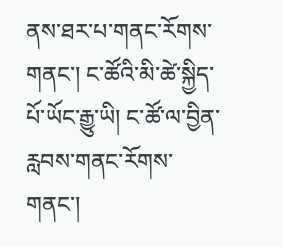ནས་ཐར་པ་གནང་རོགས་གནང་། ང་ཚོའི་མི་ཚེ་སྐྱིད་པོ་ཡོང་རྒྱུ་ཡི། ང་ཚོ་ལ་བྱིན་རླབས་གནང་རོགས་གནང་།